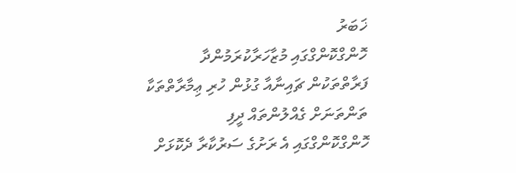ޚަބަރު
ހޮންގްކޮންގްގައި މުޒާހަރާކުރަމުންދާ ފަރާތްތަކުން ޗައިނާއާ ގުޅުން ހުރި ޢިމާރާތްތަކާ ތަންތަނަށް ގެއްލުންތައް ދީފި
ހޮންގްކޮންގްގައި އެ ރަށުގެ ސަރުކާރާ ދެކޮޅަށް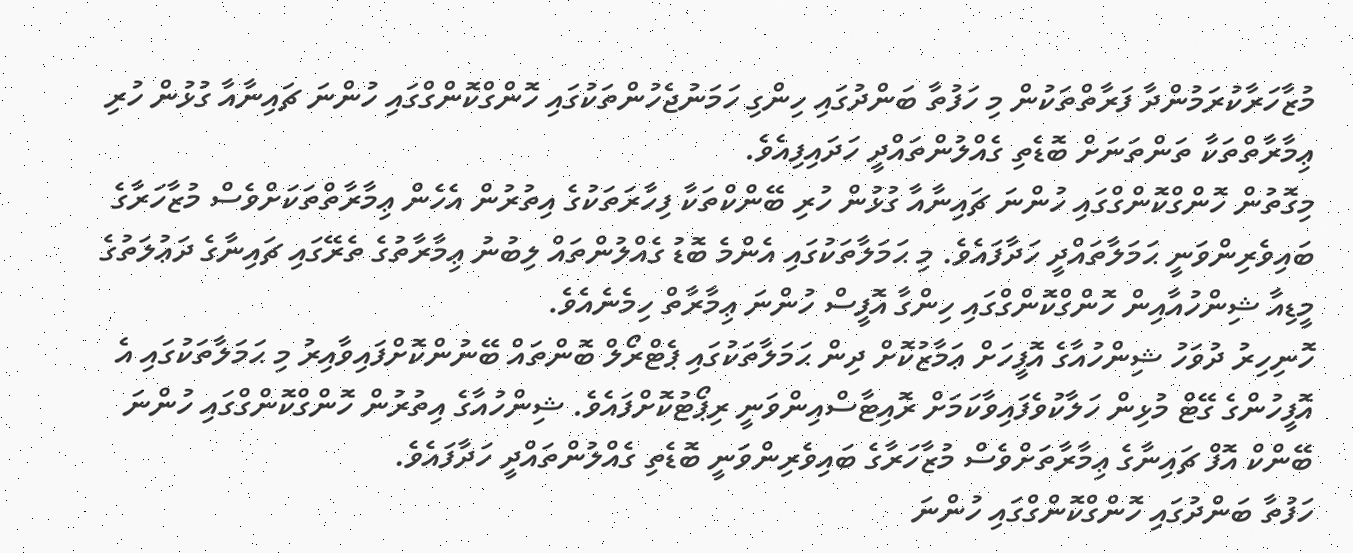މުޒާހަރާކުރަމުންދާ ފަރާތްތަކުން މި ހަފުތާ ބަންދުގައި ހިންގި ހަމަނުޖެހުންތަކުގައި ހޮންގްކޮންގްގައި ހުންނަ ޗައިނާއާ ގުޅުން ހުރި ޢިމާރާތްތަކާ ތަންތަނަށް ބޮޑެތި ގެއްލުންތައްދީ ހަދައިފިއެވެ.
މިގޮތުން ހޮންގްކޮންގްގައި ހުންނަ ޗައިނާއާ ގުޅުން ހުރި ބޭންކްތަކާ ފިހާރަތަކުގެ އިތުރުން އެހެން ޢިމާރާތްތަކަށްވެސް މުޒާހަރާގެ ބައިވެރިންވަނީ ޙަމަލާތައްދީ ހަދާފައެވެ. މި ޙަމަލާތަކުގައި އެންމެ ބޮޑު ގެއްލުންތައް ލިބުނު ޢިމާރާތުގެ ތެރޭގައި ޗައިނާގެ ދަޢުލަތުގެ މީޑިއާ ޝިންހުއާއިން ހޮންގްކޮންގްގައި ހިންގާ އޮފީސް ހުންނަ ޢިމާރާތް ހިމެނެއެވެ.
ހޮނިހިރު ދުވަހު ޝިންހުއާގެ އޮފީހަށް ޢަމާޒުކޮށް ދިން ޙަމަލާތަކުގައި ޕެޓްރޯލް ބޮންތައް ބޭނުންކޮށްފައިވާއިރު މި ޙަމަލާތަކުގައި އެ އޮފީހުންގެ ގޭޓް މުޅިން ހަލާކުވެފައިވާކަމަށް ރޮއިޓާސްއިންވަނީ ރިޕޯޓުކޮށްފައެވެ. ޝިންހުއާގެ އިތުރުން ހޮންގްކޮންގްގައި ހުންނަ ބޭންކް އޮފް ޗައިނާގެ ޢިމާރާތަށްވެސް މުޒާހަރާގެ ބައިވެރިންވަނީ ބޮޑެތި ގެއްލުންތައްދީ ހަދާފައެވެ.
ހަފުތާ ބަންދުގައި ހޮންގްކޮންގްގައި ހުންނަ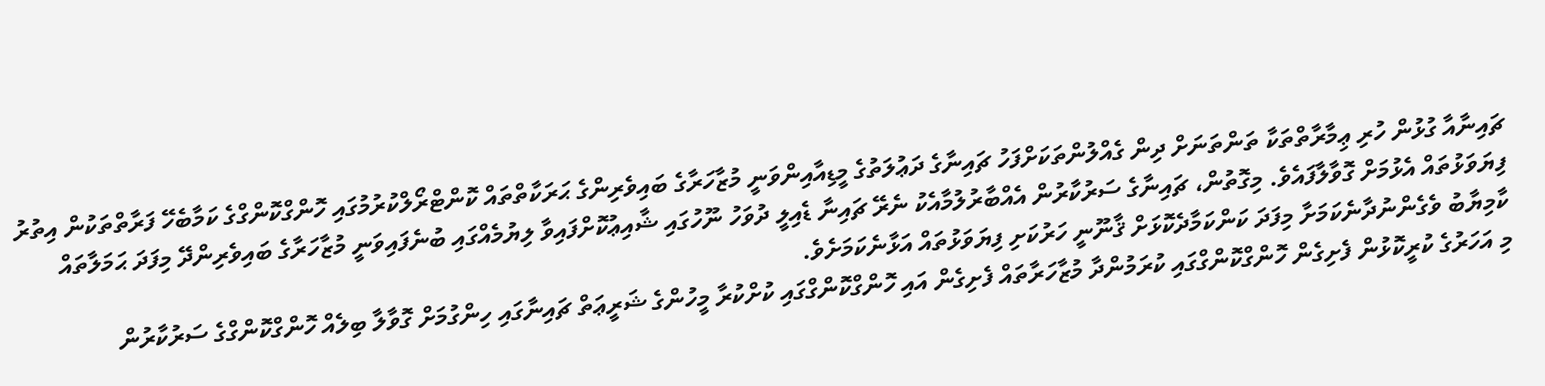ޗައިނާއާ ގުޅުން ހުރި ޢިމާރާތްތަކާ ތަންތަނަށް ދިން ގެއްލުންތަކަށްފަހު ޗައިނާގެ ދަޢުލަތުގެ މީޑިއާއިންވަނީ މުޒާހަރާގެ ބައިވެރިންގެ ޙަރަކާތްތައް ކޮންޓްރޯލްކުރުމުގައި ހޮންގްކޮންގްގެ ކަމާބެހޭ ފަރާތްތަކުން އިތުރު ފިޔަވަޅުތައް އެޅުމަށް ގޮވާލާފައެވެ. މިގޮތުން، ޗައިނާގެ ސަރުކާރުން އެއްބާރުލުމާއެކު ނެރޭ ޗައިނާ ޑެއިލީ ދުވަހު ނޫހުގައި ޝާއިޢުކޮށްފައިވާ ލިޔުމެއްގައި ބުނެފައިވަނީ މުޒާހަރާގެ ބައިވެރިންދޭ މިފަދަ ޙަމަލާތައް ކާމިޔާބު ވެގެންނުދާނެކަމަށާ މިފަދަ ކަންކަމާދެކޮޅަށް ޤާނޫނީ ހަރުކަށި ފިޔަވަޅުތައް އަޅާނެކަމަށެވެ.
މި އަހަރުގެ ކުރީކޮޅުން ފެށިގެން ހޮންގްކޮންގްގައި ކުރަމުންދާ މުޒާހަރާތައް ފެށިގެން އައި ހޮންގްކޮންގްގައި ކުށްކުރާ މީހުންގެ ޝަރީޢަތް ޗައިނާގައި ހިންގުމަށް ގޮވާލާ ބިލެއް ހޮންގްކޮންގްގެ ސަރުކާރުން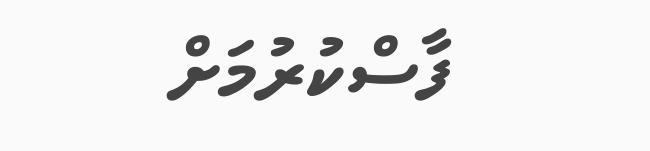ފާސްކުރުމަށް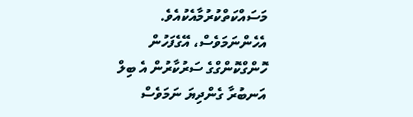މަސައްކަތްކުރުމާއެކުއެވެ. އެހެންނަމަވެސް، އޭގެފަހުން ހޮންގްކޮންގްގެ ސަރުކާރުން އެ ބިލް އަނބުރާ ގެންދިޔަ ނަމަވެސް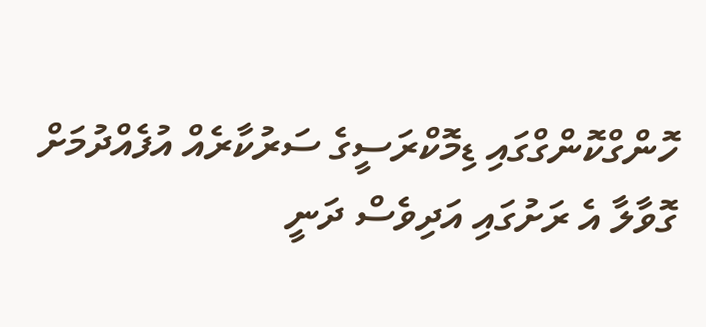ހޮންގްކޮންގްގައި ޑިމޮކްރަސީގެ ސަރުކާރެއް އުފެއްދުމަށް ގޮވާލާ އެ ރަށުގައި އަދިވެސް ދަނީ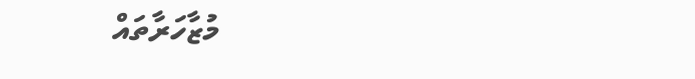މުޒާހަރާތައް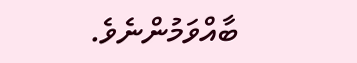ބާއްވަމުންނެވެ.